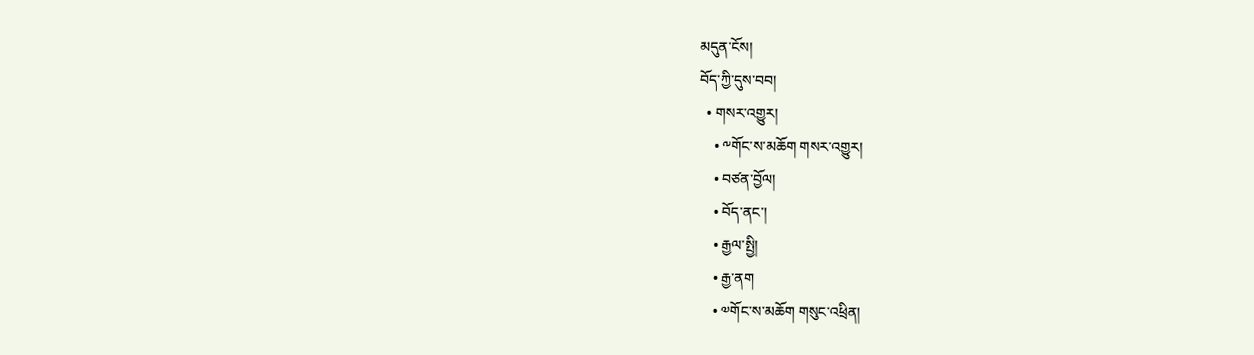མདུན་ངོས།
བོད་ཀྱི་དུས་བབ།
  • གསར་འགྱུར།
    • ༸གོང་ས་མཆོག གསར་འགྱུར།
    • བཙན་བྱོལ།
    • བོད་ནང་།
    • རྒྱལ་སྤྱི།
    • རྒྱ་ནག
    • ༧གོང་ས་མཆོག གསུང་འཕྲིན།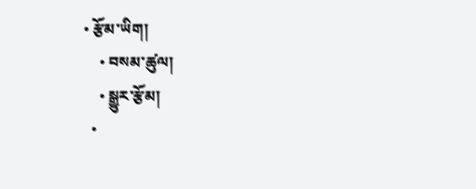• རྩོམ་ཡིག།
    • བསམ་ཚུལ།
    • སྒྱུར་རྩོམ།
  •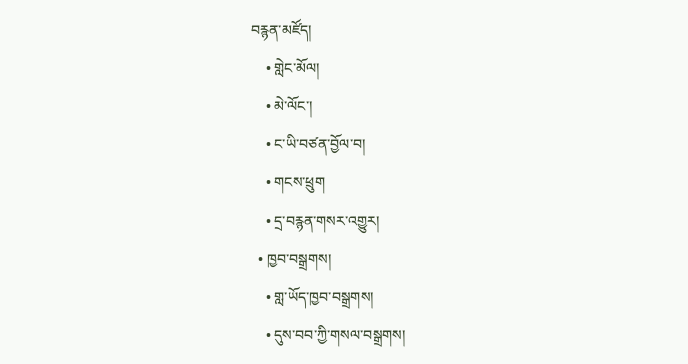བརྙན་མཛོད།
    • གླེང་མོལ།
    • མེ་ལོང་།
    • ང་ཡི་བཙན་བྱོལ་བ།
    • གངས་ཕྲུག
    • དྲ་བརྙན་གསར་འགྱུར།
  • ཁྱབ་བསྒྲགས།
    • གླ་ཡོད་ཁྱབ་བསྒྲགས།
    • དུས་བབ་ཀྱི་གསལ་བསྒྲགས།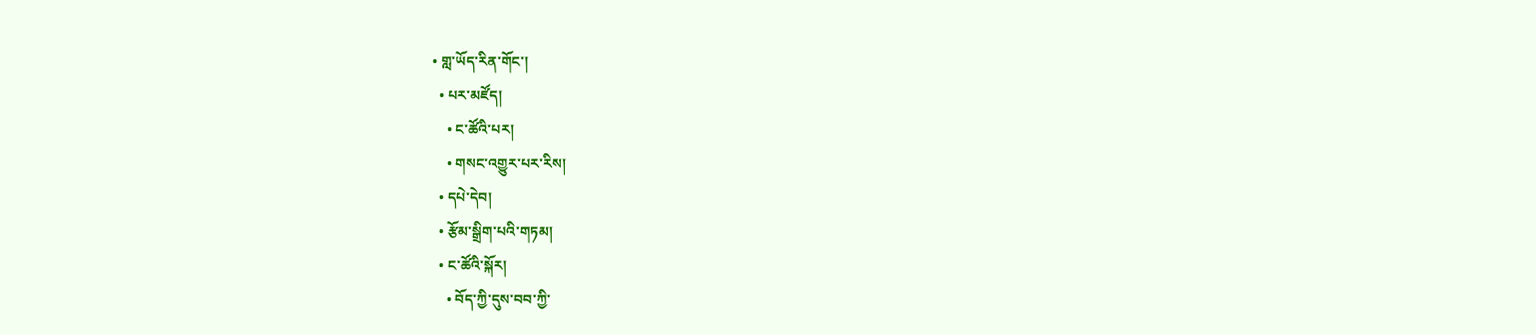• གླ་ཡོད་རིན་གོང་།
  • པར་མཛོད།
    • ང་ཚོའི་པར།
    • གསང་འགྱུར་པར་རིས།
  • དཔེ་དེབ།
  • རྩོམ་སྒྲིག་པའི་གཏམ།
  • ང་ཚོའི་སྐོར།
    • བོད་ཀྱི་དུས་བབ་ཀྱི་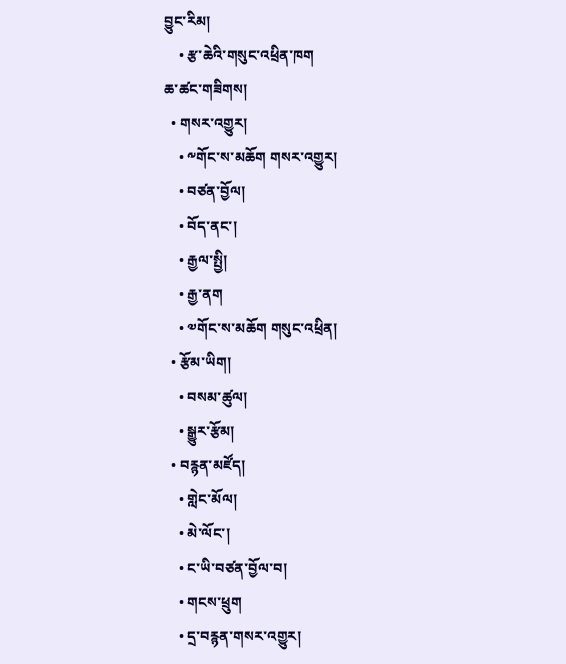བྱུང་རིམ།
    • རྩ་ཆེའི་གསུང་འཕྲིན་ཁག
ཆ་ཚང་གཟིགས།
  • གསར་འགྱུར།
    • ༸གོང་ས་མཆོག གསར་འགྱུར།
    • བཙན་བྱོལ།
    • བོད་ནང་།
    • རྒྱལ་སྤྱི།
    • རྒྱ་ནག
    • ༧གོང་ས་མཆོག གསུང་འཕྲིན།
  • རྩོམ་ཡིག།
    • བསམ་ཚུལ།
    • སྒྱུར་རྩོམ།
  • བརྙན་མཛོད།
    • གླེང་མོལ།
    • མེ་ལོང་།
    • ང་ཡི་བཙན་བྱོལ་བ།
    • གངས་ཕྲུག
    • དྲ་བརྙན་གསར་འགྱུར།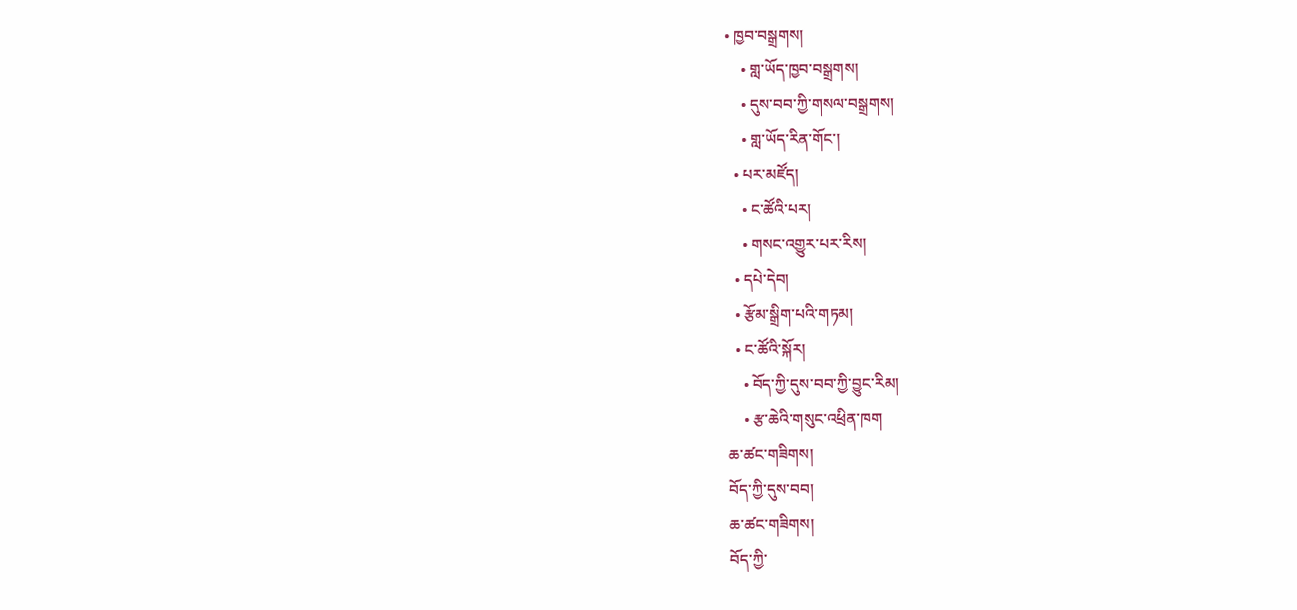• ཁྱབ་བསྒྲགས།
    • གླ་ཡོད་ཁྱབ་བསྒྲགས།
    • དུས་བབ་ཀྱི་གསལ་བསྒྲགས།
    • གླ་ཡོད་རིན་གོང་།
  • པར་མཛོད།
    • ང་ཚོའི་པར།
    • གསང་འགྱུར་པར་རིས།
  • དཔེ་དེབ།
  • རྩོམ་སྒྲིག་པའི་གཏམ།
  • ང་ཚོའི་སྐོར།
    • བོད་ཀྱི་དུས་བབ་ཀྱི་བྱུང་རིམ།
    • རྩ་ཆེའི་གསུང་འཕྲིན་ཁག
ཆ་ཚང་གཟིགས།
བོད་ཀྱི་དུས་བབ།
ཆ་ཚང་གཟིགས།
བོད་ཀྱི་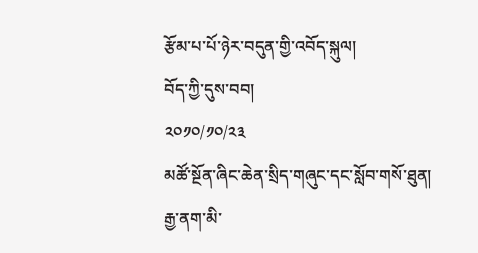རྩོམ་པ་པོ་ཉེར་བདུན་གྱི་འབོད་སྐུལ།
བོད་ཀྱི་དུས་བབ།
༢༠༡༠/༡༠/༢༣
མཚོ་སྔོན་ཞིང་ཆེན་སྲིད་གཞུང་དང་སློབ་གསོ་ཐུན།
རྒྱ་ནག་མི་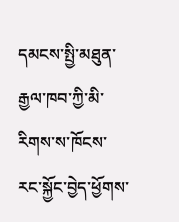དམངས་སྤྱི་མཐུན་རྒྱལ་ཁབ་ཀྱི་མི་རིགས་ས་ཁོངས་རང་སྐྱོང་བྱེད་ཕྱོགས་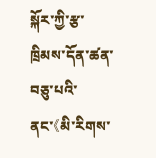སྐོར་ཀྱི་རྩ་ཁྲིམས་དོན་ཚན་བཅུ་པའི་ནང་《མི་རིགས་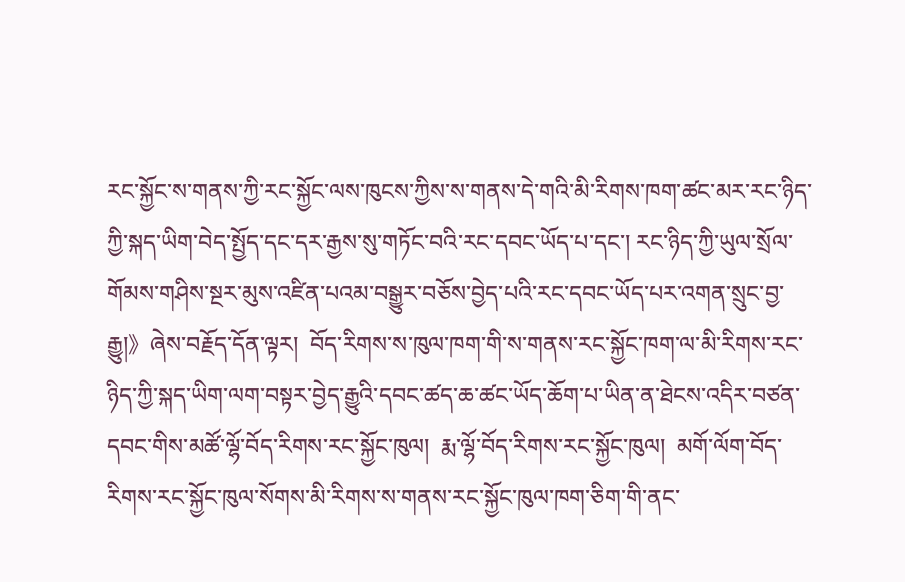རང་སྐྱོང་ས་གནས་ཀྱི་རང་སྐྱོང་ལས་ཁུངས་ཀྱིས་ས་གནས་དེ་གའི་མི་རིགས་ཁག་ཚང་མར་རང་ཉིད་ཀྱི་སྐད་ཡིག་བེད་སྤྱོད་དང་དར་རྒྱས་སུ་གཏོང་བའི་རང་དབང་ཡོད་པ་དང་། རང་ཉིད་ཀྱི་ཡུལ་སྲོལ་གོམས་གཤིས་སྔར་མུས་འཛིན་པའམ་བསྒྱུར་བཅོས་བྱེད་པའི་རང་དབང་ཡོད་པར་འགན་སྲུང་བྱ་རྒྱུ།》ཞེས་བརྗོད་དོན་ལྟར།  བོད་རིགས་ས་ཁུལ་ཁག་གི་ས་གནས་རང་སྐྱོང་ཁག་ལ་མི་རིགས་རང་ཉིད་ཀྱི་སྐད་ཡིག་ལག་བསྟར་བྱེད་རྒྱུའི་དབང་ཚད་ཆ་ཚང་ཡོད་ཆོག་པ་ཡིན་ན་ཐེངས་འདིར་བཙན་དབང་གིས་མཚོ་ལྷོ་བོད་རིགས་རང་སྐྱོང་ཁུལ།  རྨ་ལྷོ་བོད་རིགས་རང་སྐྱོང་ཁུལ།  མགོ་ལོག་བོད་རིགས་རང་སྐྱོང་ཁུལ་སོགས་མི་རིགས་ས་གནས་རང་སྐྱོང་ཁུལ་ཁག་ཅིག་གི་ནང་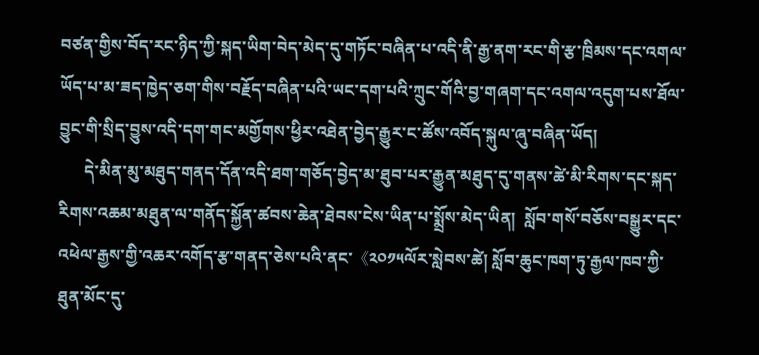བཙན་གྱིས་བོད་རང་ཉིད་ཀྱི་སྐད་ཡིག་བེད་མེད་དུ་གཏོང་བཞིན་པ་འདི་ནི་རྒྱ་ནག་རང་གི་རྩ་ཁྲིམས་དང་འགལ་ཡོད་པ་མ་ཟད་ཁྱེད་ཅག་གིས་བརྗོད་བཞིན་པའི་ཡང་དག་པའི་ཀྲུང་གོའི་བྱ་གཞག་དང་འགལ་འདུག་པས་ཐོལ་བྱུང་གི་སྲིད་བྱུས་འདི་དག་གང་མགྱོགས་ཕྱིར་འཐེན་བྱེད་རྒྱུར་ང་ཚོས་འབོད་སྐུལ་ཞུ་བཞིན་ཡོད།
      དེ་མིན་མུ་མཐུད་གནད་དོན་འདི་ཐག་གཅོད་བྱེད་མ་ཐུབ་པར་རྒྱུན་མཐུད་དུ་གནས་ཚེ་མི་རིགས་དང་སྐད་རིགས་འཆམ་མཐུན་ལ་གནོད་སྐྱོན་ཚབས་ཆེན་ཐེབས་ངེས་ཡིན་པ་སྨྲོས་མེད་ཡིན།  སློབ་གསོ་བཅོས་བསྒྱུར་དང་འཕེལ་རྒྱས་གྱི་འཆར་འགོད་རྩ་གནད་ཅེས་པའི་ནང་《༢༠༡༥ལོར་སླེབས་ཚེ། སློབ་ཆུང་ཁག་ཏུ་རྒྱལ་ཁབ་ཀྱི་ཐུན་མོང་དུ་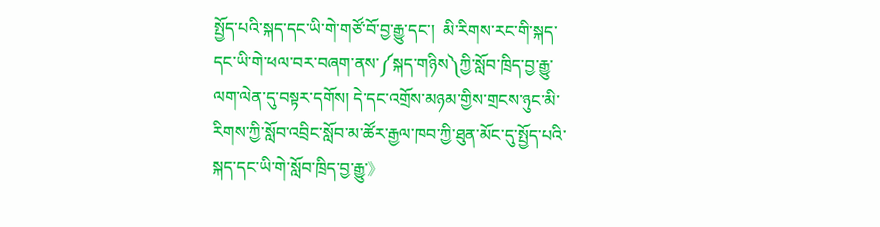སྤྱོད་པའི་སྐད་དང་ཡི་གེ་གཙོ་བོ་བྱ་རྒྱུ་དང་།  མི་རིགས་རང་གི་སྐད་དང་ཡི་གེ་ཕལ་བར་བཞག་ནས་༼སྐད་གཉིས༽ཀྱི་སློབ་ཁྲིད་བྱ་རྒྱུ་ལག་ལེན་དུ་བསྟར་དགོས། དེ་དང་འགྲོས་མཉམ་གྱིས་གྲངས་ཉུང་མི་རིགས་ཀྱི་སློབ་འབྲིང་སློབ་མ་ཚོར་རྒྱལ་ཁབ་ཀྱི་ཐུན་མོང་དུ་སྤྱོད་པའི་སྐད་དང་ཡི་གེ་སློབ་ཁྲིད་བྱ་རྒྱུ་》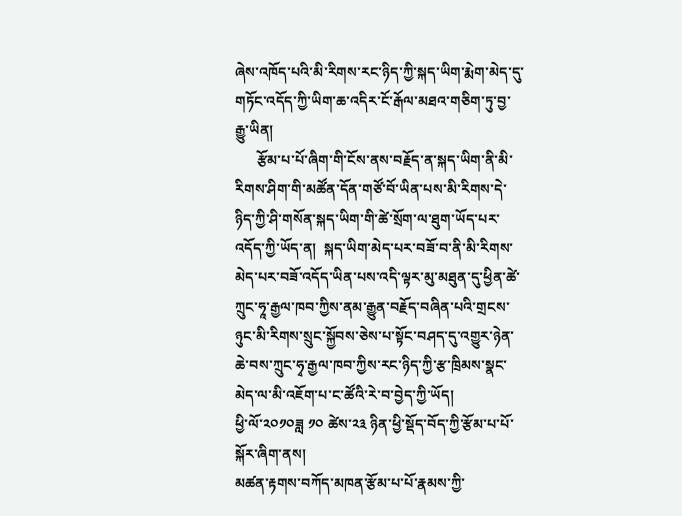ཞེས་འཁོད་པའི་མི་རིགས་རང་ཉིད་ཀྱི་སྐད་ཡིག་རྨེག་མེད་དུ་གཏོང་འདོད་ཀྱི་ཡིག་ཆ་འདིར་ངོ་རྒོལ་མཐའ་གཅིག་ཏུ་བྱ་རྒྱུ་ཡིན།
      རྩོམ་པ་པོ་ཞིག་གི་ངོས་ནས་བརྗོད་ན་སྐད་ཡིག་ནི་མི་རིགས་ཤིག་གི་མཚོན་དོན་གཙོ་བོ་ཡིན་པས་མི་རིགས་དེ་ཉིད་ཀྱི་ཤི་གསོན་སྐད་ཡིག་གི་ཚེ་སྲོག་ལ་ཐུག་ཡོད་པར་འདོད་ཀྱི་ཡོད་ན།  སྐད་ཡིག་མེད་པར་བཟོ་བ་ནི་མི་རིགས་མེད་པར་བཟོ་འདོད་ཡིན་པས་འདི་ལྟར་མུ་མཐུན་དུ་ཕྱིན་ཚེ་ཀྲུང་ཧཱ་རྒྱལ་ཁབ་ཀྱིས་ནམ་རྒྱུན་བརྗོད་བཞིན་པའི་གྲངས་ཉུང་མི་རིགས་སྲུང་སྐྱོབས་ཅེས་པ་སྟོང་བཤད་དུ་འགྱུར་ཉེན་ཆེ་བས་ཀྲུང་ཧྭ་རྒྱལ་ཁབ་ཀྱིས་རང་ཉིད་ཀྱི་རྩ་ཁྲིམས་སྣང་མེད་ལ་མི་འཇོག་པ་ང་ཚོའི་རེ་བ་བྱེད་ཀྱི་ཡོད།
ཕྱི་ལོ་༢༠༡༠ཟླ ༡༠ ཚེས་༢༣ ཉིན་ཕྱི་སྡོད་བོད་ཀྱི་རྩོམ་པ་པོ་སྐོར་ཞིག་ནས།
མཚན་རྟགས་བཀོད་མཁན་རྩོམ་པ་པོ་རྣམས་ཀྱི་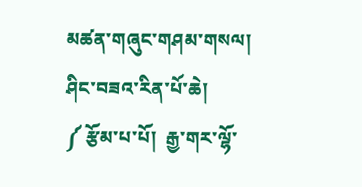མཚན་གཞུང་གཤམ་གསལ།
ཤིང་བཟའ་རིན་པོ་ཆེ།                           ༼ རྩོམ་པ་པོ།  རྒྱ་གར་ལྷོ་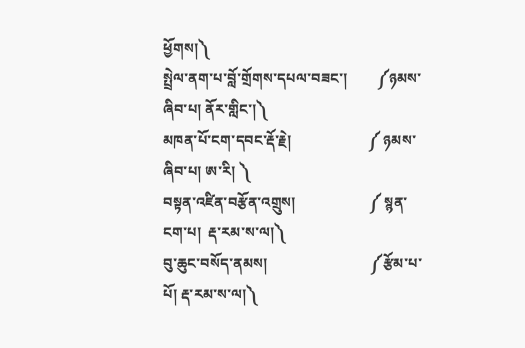ཕྱོགས།༽
སྤྲེལ་ནག་པ་བློ་གྲོགས་དཔལ་བཟང་།        ༼ཉམས་ཞིབ་པ། ནོར་གླིང་།༽
མཁན་པོ་ངག་དབང་རྡོ་རྗེ།                     ༼ ཉམས་ཞིབ་པ། ཨ་རི། ༽
བསྟན་འཛིན་བརྩོན་འགྲུས།                    ༼ སྙན་ངག་པ།  རྡ་རམ་ས་ལ།༽
བུ་ཆུང་བསོད་ནམས།                            ༼རྩོམ་པ་པོ། རྡ་རམ་ས་ལ།༽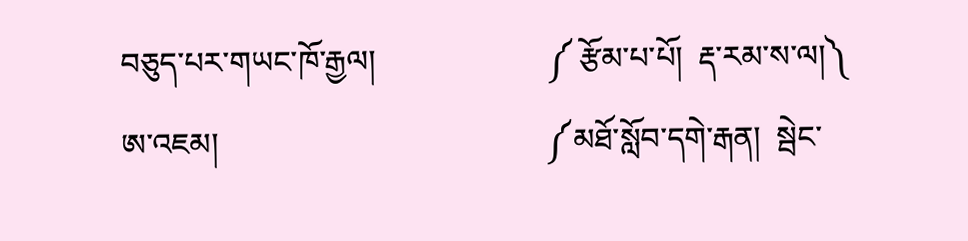བཅུད་པར་གཡང་ཁོ་རྒྱལ།                      ༼ རྩོམ་པ་པོ།  རྡ་རམ་ས་ལ།༽
ཨ་འཇམ།                                          ༼མཐོ་སློབ་དགེ་རྒན།  སྦེང་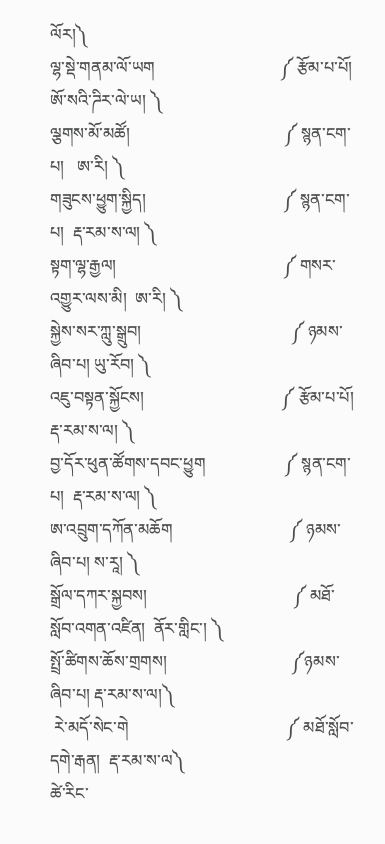ལོར།༽
ལྷ་སྡེ་གནམ་ལོ་ཡག                              ༼ རྩོམ་པ་པོ། ཨོ་སའི་ཌིར་ལེ་ཡ། ༽
ལྕགས་མོ་མཚོ།                                     ༼ སྙན་ངག་པ།   ཨ་རི། ༽
གཟུངས་ཕྱུག་སྐྱིད།                                 ༼ སྙན་ངག་པ།  རྡ་རམ་ས་ལ། ༽
སྟག་ལྷ་རྒྱལ།                                        ༼ གསར་འགྱུར་ལས་མི།  ཨ་རི། ༽
སྐྱེས་སར་ཀླུ་སྒྲུབ།                                    ༼ ཉམས་ཞིབ་པ། ཡུ་རོབ། ༽
འཇུ་བསྟན་སྐྱོངས།                                 ༼ རྩོམ་པ་པོ།   རྡ་རམ་ས་ལ། ༽
བྱ་དོར་ཕུན་ཚོགས་དབང་ཕྱུག                   ༼ སྙན་ངག་པ།  རྡ་རམ་ས་ལ། ༽
ཨ་འབྲུག་དཀོན་མཆོག                            ༼ ཉམས་ཞིབ་པ། ས་རཱ། ༽
སྒྲོལ་དཀར་སྐྱབས།                                   ༼ མཐོ་སློབ་འགན་འཛིན།  ནོར་གླིང་། ༽
སྤྲོ་ཚིགས་ཆོས་གྲགས།                              ༼ཉམས་ཞིབ་པ། རྡ་རམ་ས་ལ།༽
 རེ་མདོ་སེང་གེ                                      ༼ མཐོ་སློབ་དགེ་རྒན།  རྡ་རམ་ས་ལ༽
ཚེ་རིང་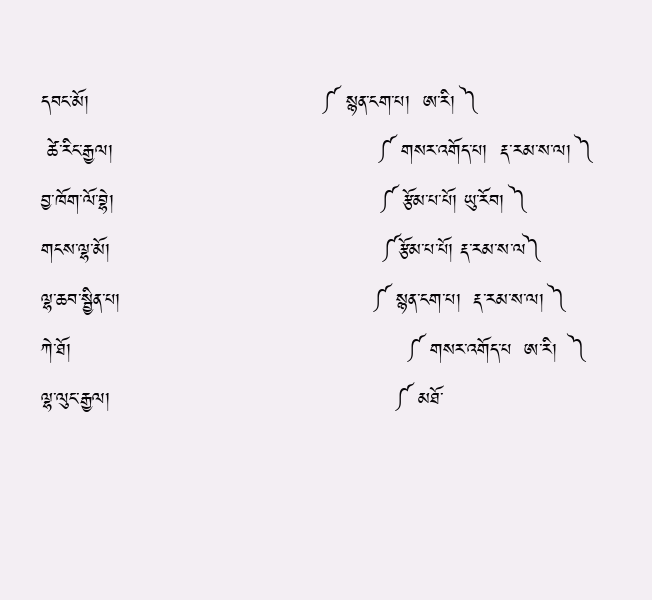དབང་མོ།                                    ༼ སྙན་ངག་པ།  ཨ་རི། ༽
 ཚེ་རིང་རྒྱལ།                                         ༼ གསར་འགོད་པ།  རྡ་རམ་ས་ལ། ༽
བྱ་ཁོག་ལོ་བྷེ།                                         ༼ རྩོམ་པ་པོ། ཡུ་རོབ། ༽
གངས་ལྷ་མོ།                                          ༼རྩོམ་པ་པོ། རྡ་རམ་ས་ལ༽
ལྷ་ཆབ་སྦྱིན་པ།                                       ༼ སྙན་ངག་པ།  རྡ་རམ་ས་ལ། ༽
ཀེ་ཐོ།                                                    ༼ གསར་འགོད་པ  ཨ་རི།  ༽
ལྷ་ལུང་རྒྱལ།                                            ༼ མཐོ་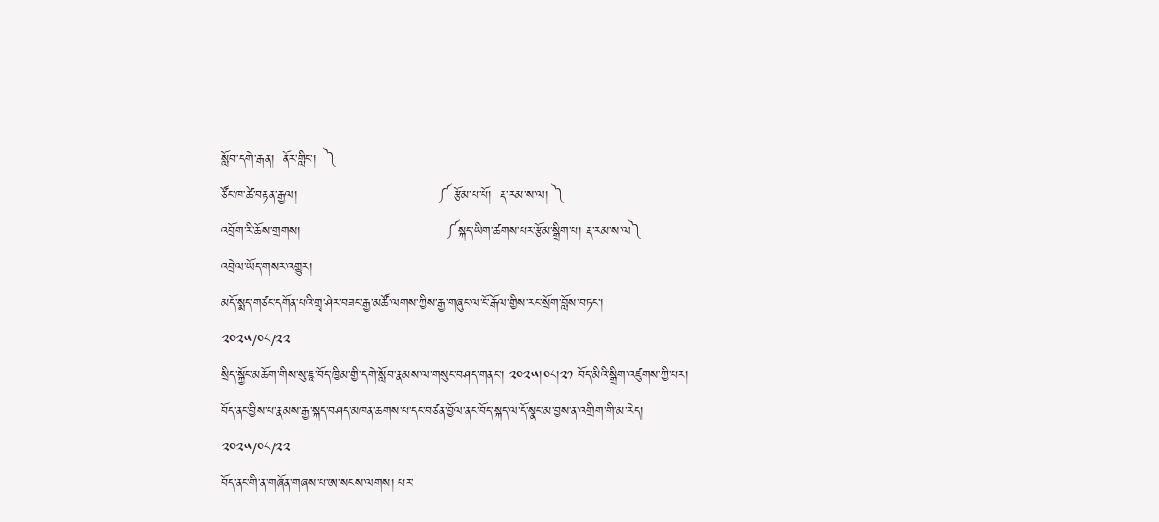སློབ་དགེ་རྒན།  ནོར་གླིང་།  ༽
ཙོང་ཁ་ཚེ་བརྟན་རྒྱལ།                                ༼ རྩོམ་པ་པོ།  རྡ་རམ་ས་ལ། ༽
འབྲོག་རི་ཆོས་གྲགས།                                 ༼སྐད་ཡིག་ཚགས་པར་རྩོམ་སྒྲིག་པ། རྡ་རམ་ས་ལ༽
འབྲེལ་ཡོད་གསར་འགྱུར།
མདོ་སྨད་གཙང་དགོན་པའི་གྲྭ་ཤེར་བཟང་རྒྱ་མཚོ་ལགས་ཀྱིས་རྒྱ་གཞུང་ལ་ངོ་རྒོལ་གྱིས་རང་སྲོག་བློས་བཏང་།
༢༠༢༥/༠༨/༢༢
སྲིད་སྐྱོང་མཆོག་གིས་སུ་ཇཱ་བོད་ཁྱིམ་གྱི་དགེ་སློབ་རྣམས་ལ་གསུང་བཤད་གནང་། ༢༠༢༥།༠༨།༢༡ བོད་མིའི་སྒྲིག་འཛུགས་ཀྱི་པར།
བོད་ནང་བྱིས་པ་རྣམས་རྒྱ་སྐད་བཤད་མཁན་ཆགས་པ་དང་བཙན་བྱོལ་ནང་བོད་སྐད་ལ་དོ་སྣང་མ་བྱས་ན་འགྲིག་གི་མ་རེད།
༢༠༢༥/༠༨/༢༢
བོད་ནང་གི་ན་གཞོན་གཞས་པ་ཨ་སངས་ལགས། པར་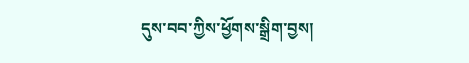དུས་བབ་ཀྱིས་ཕྱོགས་སྒྲིག་བྱས།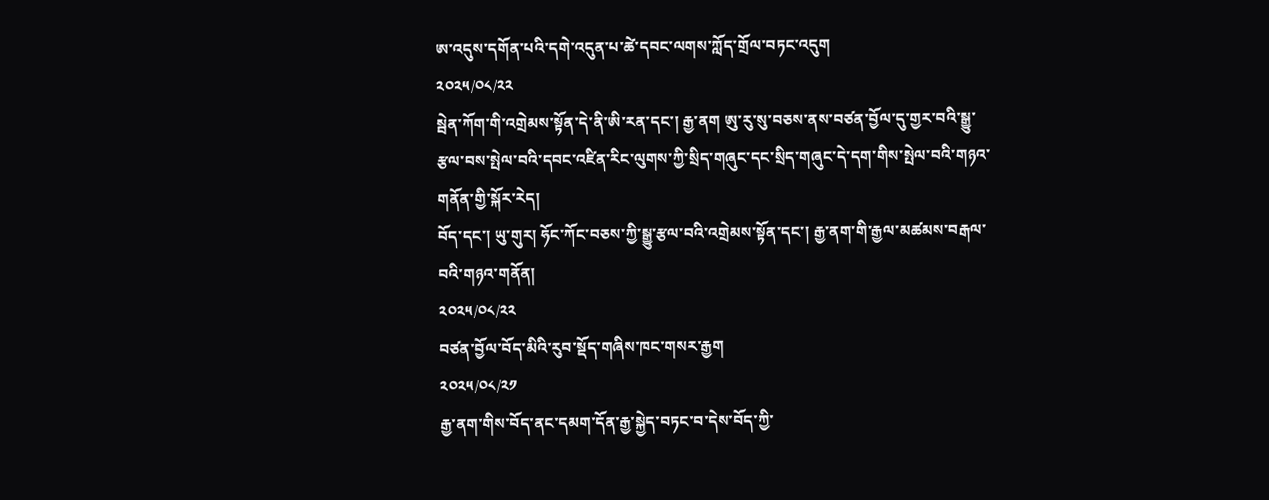ཨ་འདུས་དགོན་པའི་དགེ་འདུན་པ་ཚེ་དབང་ལགས་ཀློད་གྲོལ་བཏང་འདུག
༢༠༢༥/༠༨/༢༢
སྦེན་ཀོག་གི་འགྲེམས་སྟོན་དེ་ནི་ཨི་རན་དང་། རྒྱ་ནག ཨུ་རུ་སུ་བཅས་ནས་བཙན་བྱོལ་དུ་གྱར་བའི་སྒྱུ་རྩལ་བས་སྤེལ་བའི་དབང་འཛིན་རིང་ལུགས་ཀྱི་སྲིད་གཞུང་དང་སྲིད་གཞུང་དེ་དག་གིས་སྤེལ་བའི་གཉའ་གནོན་གྱི་སྐོར་རེད།
བོད་དང་། ཡུ་གུར། ཧོང་ཀོང་བཅས་ཀྱི་སྒྱུ་རྩལ་བའི་འགྲེམས་སྟོན་དང་། རྒྱ་ནག་གི་རྒྱལ་མཚམས་བརྒལ་བའི་གཉའ་གནོན།
༢༠༢༥/༠༨/༢༢
བཙན་བྱོལ་བོད་མིའི་རུབ་སྡོད་གཞིས་ཁང་གསར་རྒྱག
༢༠༢༥/༠༨/༢༡
རྒྱ་ནག་གིས་བོད་ནང་དམག་དོན་རྒྱ་སྐྱེད་བཏང་བ་དེས་བོད་ཀྱི་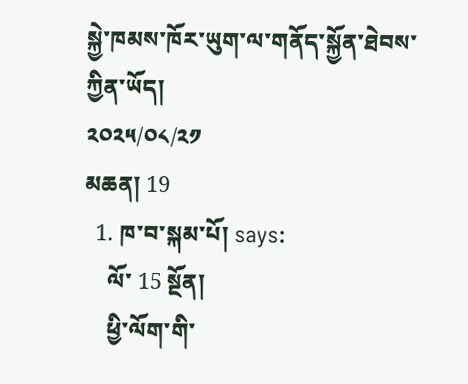སྐྱེ་ཁམས་ཁོར་ཡུག་ལ་གནོད་སྐྱོན་ཐེབས་ཀྱིན་ཡོད།
༢༠༢༥/༠༨/༢༡
མཆན། 19
  1. ཁ་བ་སྐམ་པོ། says:
    ལོ་ 15 སྔོན།
    ཕྱི་ལོག་གི་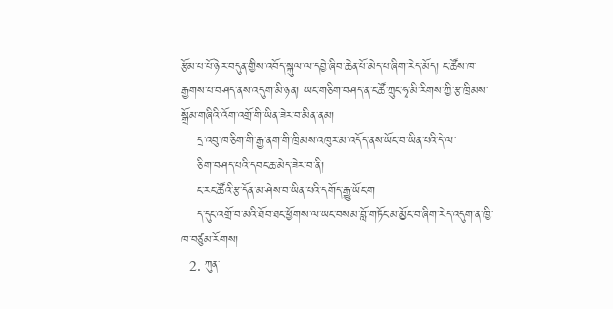རྩོམ་པ་པོ་ཉེར་བདུན་གྱིས་འབོད་སྐུལ་ལ་དབྱེ་ཞིབ་ཆེན་པོ་མེད་པ་ཞིག་རེད་མོད། ང་ཚོས་ཁ་རྒྱགས་པ་བཤད་ནས་འདུག་མི་ཉན། ཡང་གཅིག་བཤད་ན་ང་ཚོ་ཀྲུང་ཧྭ་མི་རིགས་ཀྱི་རྩ་ཁྲིམས་སྒྲོམ་གཞིའི་འོག་འགྲོ་གི་ཡིན་ཟེར་བ་མིན་ནམ།
    དྲ་འབུ་ཁ་ཅིག་གི་རྒྱ་ནག་གི་ཁྲིམས་འཁུར་མ་འདོད་ནས་ཡོང་བ་ཡིན་པའི་དེ་ལ་
    ཅིག་བཤད་པའི་དབང་ཆ་མེད་ཟེར་བ་ནི།
    ང་རང་ཚོའི་རྩ་དོན་མ་ཤེས་བ་ཡིན་པའི་དགོད་རྒྱུ་ཡོང་ག
    ད་དུང་འགྲོ་བ་མའི་ཐོབ་ཐང་ཕྱོགས་ལ་ཡང་བསམ་བློ་གཏོང་མ་མྱོང་བ་ཞིག་རེད་འདུག་ན་ཁྱི་ཁ་བཙུམ་རོགས།
  2. ཀུན་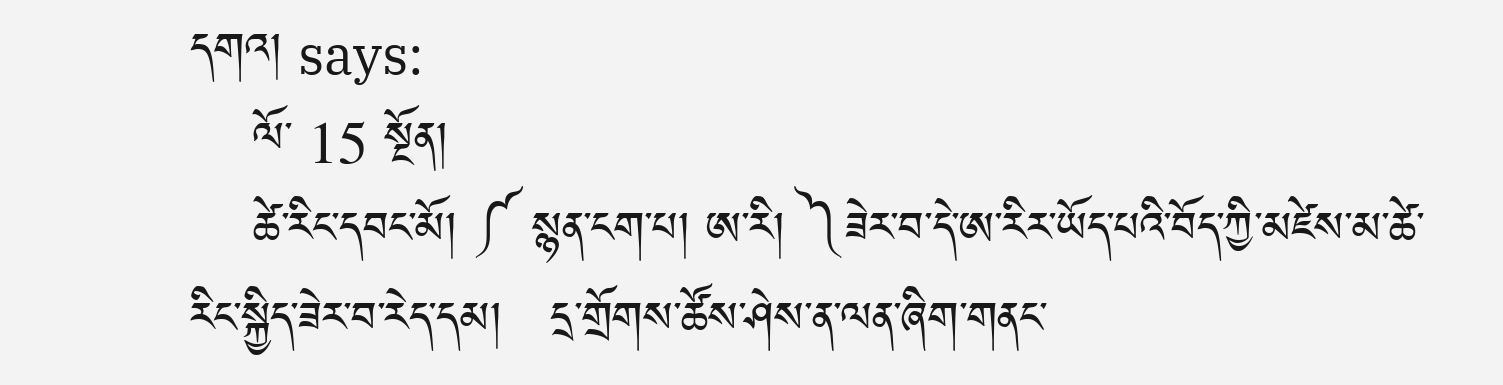དགའ། says:
    ལོ་ 15 སྔོན།
    ཚེ་རིང་དབང་མོ། ༼ སྙན་ངག་པ། ཨ་རི། ༽ཟེར་བ་དེ་ཨ་རིར་ཡོད་པའི་བོད་ཀྱི་མཛེས་མ་ཚེ་རིང་སྐྱིད་ཟེར་བ་རེད་དམ།   དྲ་གྲོགས་ཚོས་ཤེས་ན་ལན་ཞིག་གནང་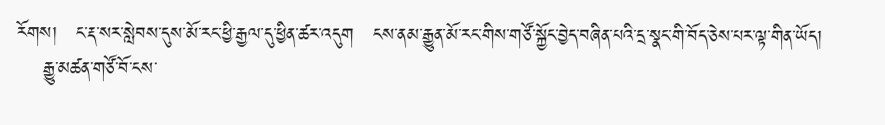རོགས།   ང་རྡ་སར་སླེབས་དུས་མོ་རང་ཕྱི་རྒྱལ་དུ་ཕྱིན་ཚར་འདུག   ངས་ནམ་རྒྱུན་མོ་རང་གིས་གཙོ་སྐྱོང་བྱེད་བཞིན་པའི་དྲ་སྣང་གི་བོད་ཅེས་པར་ལྟ་གིན་ཡོད།
    རྒྱུ་མཚན་གཙོ་བོ་ངས་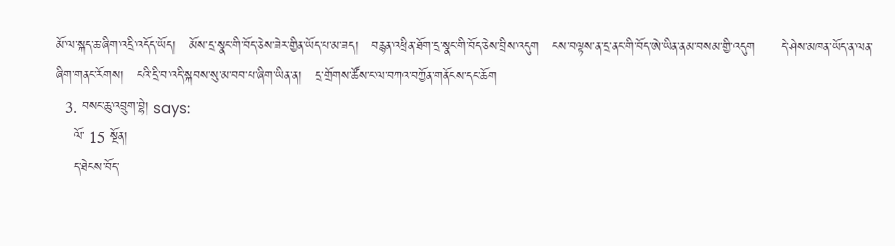མོ་ལ་སྐད་ཆ་ཞིག་འདྲི་འདོད་ཡོད།   མོས་དྲ་སྣང་གི་བོད་ཅེས་ཟེར་གྱིན་ཡོད་པ་མ་ཟད།   བརྙན་འཕྲིན་ཐོག་དྲ་སྣང་གི་བོད་ཅེས་བྲིས་འདུག   ངས་བལྟས་ན་དྲ་ནང་གི་བོད་ཨེ་ཡིན་ནམ་བསམ་གྱི་འདུག      དེ་ཤེས་མཁན་ཡོད་ན་ལན་ཞིག་གནང་རོགས།   ངའི་དྲི་བ་འདི་སྐབས་སུ་མ་བབ་པ་ཞིག་ཡིན་ན།   དྲ་གྲོགས་ཚོས་ང་ལ་བཀའ་བཀྱོན་གནོངས་དང་ཆོག
  3. བསང་ཆུ་འབྲུག་བྷེ། says:
    ལོ་ 15 སྔོན།
    ད་ཐེངས་བོད་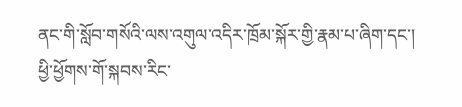ནང་གི་སློབ་གསོའི་ལས་འགུལ་འདིར་ཁྲོམ་སྐོར་གྱི་རྣམ་པ་ཞིག་དང་། ཕྱི་ཕྱོགས་གོ་སྐབས་རིང་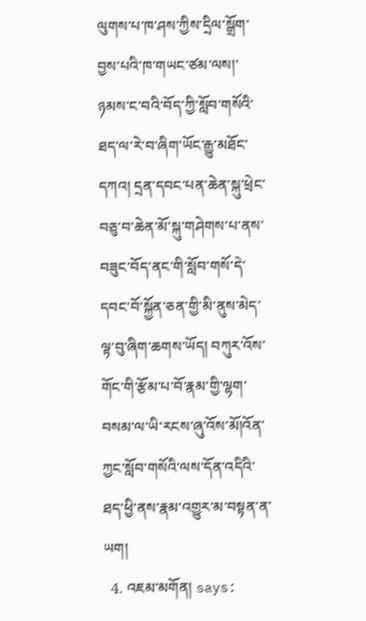ལུགས་པ་ཁ་ཤས་ཀྱིས་དྲིལ་སྒྲོག་བྱས་པའི་ཁ་གཡང་ཙམ་ལས།་ཉམས་ང་བའི་བོད་ཀྱི་སློབ་གསོའི་ཐད་ལ་རེ་བ་ཞིག་ཡོང་རྒྱུ་མཐོང་དཀའ། དྲན་དབང་པན་ཆེན་སྐུ་ཕྲེང་བཅུ་བ་ཆེན་མོ་སྐུ་གཤེགས་པ་ནས་བཟུང་བོད་ནང་གི་སློབ་གསོ་དེ་དབང་བོ་སྐྱོན་ཅན་གྱི་མི་ནུས་མེད་ལྟ་བུ་ཞིག་ཆགས་ཡོད། བཀུར་འོས་གོང་གི་རྩོམ་པ་བོ་རྣམ་གྱི་ལྷག་བསམ་ལ་ཡི་རངས་ཞུ་འོས་མོ།འོན་ཀྱང་སློབ་གསོའི་ལས་དོན་འདིའི་ཐད་ཕྱི་ནས་རྣམ་འགྱུར་མ་བསྟན་ན་ཡག།
  4. འཇམ་མགོན། says: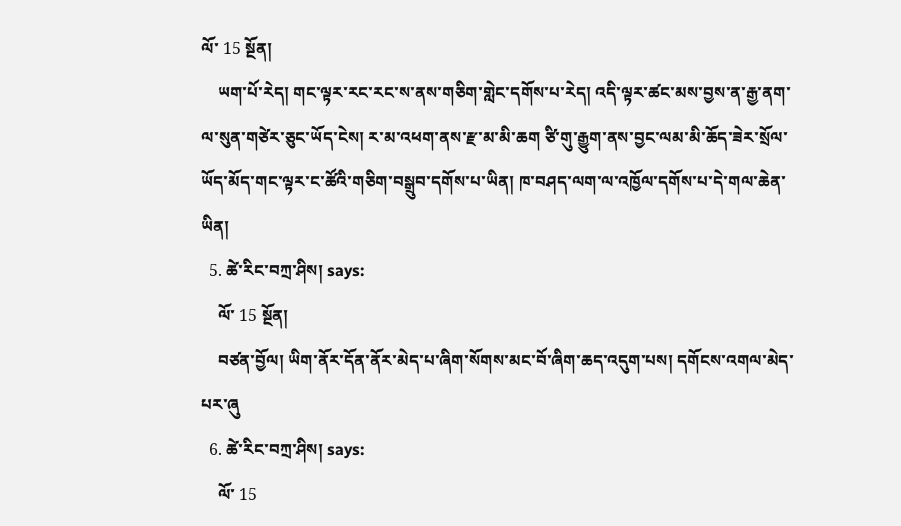ལོ་ 15 སྔོན།
    ཡག་པོ་རེད། གང་ལྟར་རང་རང་ས་ནས་གཅིག་གླེང་དགོས་པ་རེད། འདི་ལྟར་ཚང་མས་བྱས་ན་རྒྱ་ནག་ལ་སུན་གཙེར་ཅུང་ཡོད་ངེས། ར་མ་འཕག་ནས་རྫ་མ་མི་ཆག ཙི་གུ་རྒྱུག་ནས་བྱང་ལམ་མི་ཆོད་ཟེར་སྲོལ་ཡོད་མོད་གང་ལྟར་ང་ཚོའི་གཅིག་བསྒྲུབ་དགོས་པ་ཡིན། ཁ་བཤད་ལག་ལ་འཁྱོལ་དགོས་པ་དེ་གལ་ཆེན་ཡིན།
  5. ཚེ་རིང་བཀྲ་ཤིས། says:
    ལོ་ 15 སྔོན།
    བཙན་བྱོལ། ཡིག་ནོར་དོན་ནོར་མེད་པ་ཞིག་སོགས་མང་བོ་ཞིག་ཆད་འདུག་པས། དགོངས་འགལ་མེད་པར་ཞུ
  6. ཚེ་རིང་བཀྲ་ཤིས། says:
    ལོ་ 15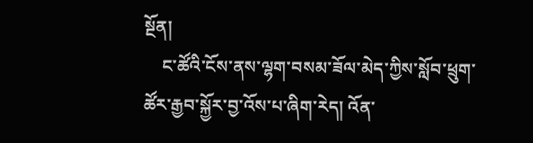སྔོན།
    ང་ཚོའི་ངོས་ནས་ལྷག་བསམ་ཟོལ་མེད་ཀྱིས་སློབ་ཕྲུག་ཚོར་རྒྱབ་སྐྱོར་བྱ་འོས་པ་ཞིག་རེད། འོན་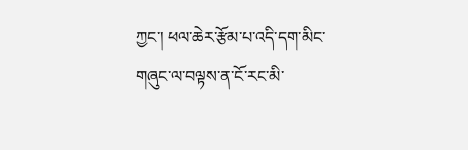ཀྱང་། ཕལ་ཆེར་རྩོམ་པ་འདི་དག་མིང་གཞུང་ལ་བལྟས་ན་ངོ་རང་མི་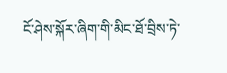ངོ་ཤེས་སྐོར་ཞིག་གི་མིང་ཐོ་བྲིས་ཏེ་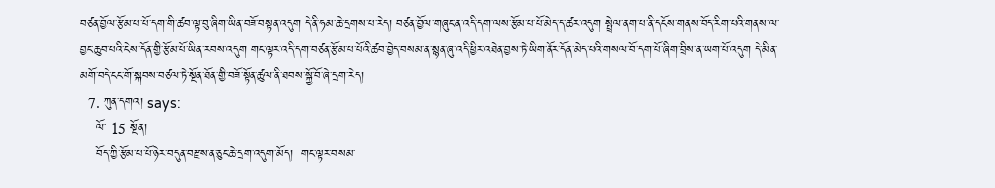བཙན་བྱོལ་རྩོམ་པ་པོ་དག་གི་ཚབ་ལྟ་བུ་ཞིག་ཡིན་བཟོ་བསྟན་འདུག དེ་ནི་ཧམ་ཆེ་དྲགས་པ་རེད། བཙན་བྱོལ་གཞུང་ན་འདི་དག་ལས་རྩོམ་པ་པོ་མེད་ད་ཚར་འདུག སྤྲེལ་ནག་པ་ནི་དངོས་གནས་བོད་རིག་པའི་གནས་ལ་བྱང་ཆུབ་པའི་ངེས་དོན་གྱི་རྩོམ་པོ་ཡིན་རབས་འདུག གང་ལྟར་འདི་དག་བཙན་རྩོམ་པ་པོའི་ཚབ་བྱེད་བསམ་ན་སྙན་ཞུ་འདི་ཕྱིར་འཐེན་བྱས་ཏེ་ཡིག་ནོར་དོན་མེད་པའི་གསལ་བོ་དག་པོ་ཞིག་བྲིས་ན་ཡག་པོ་འདུག དེ་མིན་མགོ་བདེ་ངང་གོ་སྐབས་བཙལ་ཏེ་སྔོན་ཐོན་གྱི་བཟོ་སྟོན་ཚུལ་ནི་ཐབས་སྐྱོ་བོ་ཞེ་དྲག་རེད།
  7. ཀུན་དགའ། says:
    ལོ་ 15 སྔོན།
    བོད་ཀྱི་རྩོམ་པ་པོ་ཉེར་བདུན་བརྫས་ན་ཅུང་ཆེ་དྲག་འདུག་མོད།  གང་ལྟར་བསམ་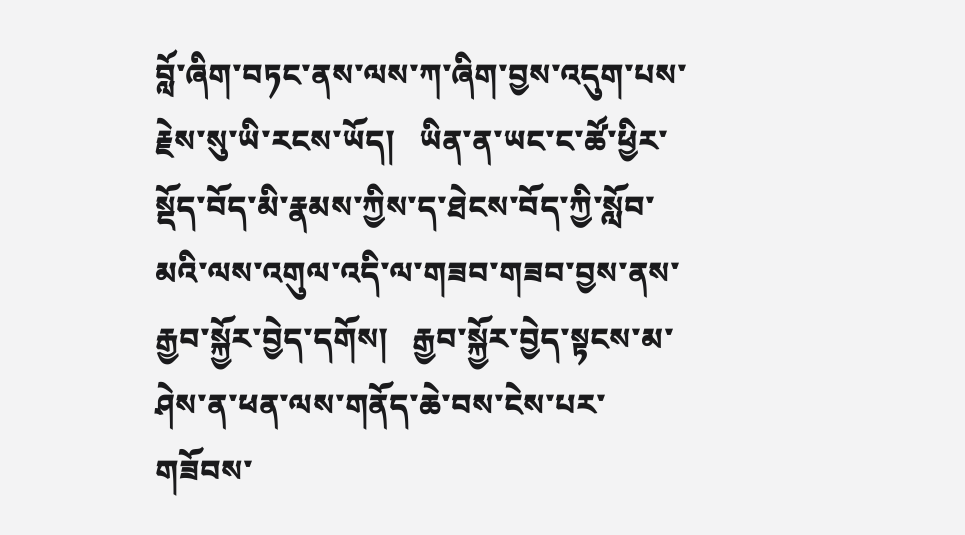བློ་ཞིག་བཏང་ནས་ལས་ཀ་ཞིག་བྱས་འདུག་པས་རྗེས་སུ་ཡི་རངས་ཡོད།   ཡིན་ན་ཡང་ང་ཚོ་ཕྱིར་སྡོད་བོད་མི་རྣམས་ཀྱིས་ད་ཐེངས་བོད་ཀྱི་སློབ་མའི་ལས་འགུལ་འདི་ལ་གཟབ་གཟབ་བྱས་ནས་རྒྱབ་སྐྱོར་བྱེད་དགོས།   རྒྱབ་སྐྱོར་བྱེད་སྟངས་མ་ཤེས་ན་ཕན་ལས་གནོད་ཆེ་བས་ངེས་པར་གཟོབས་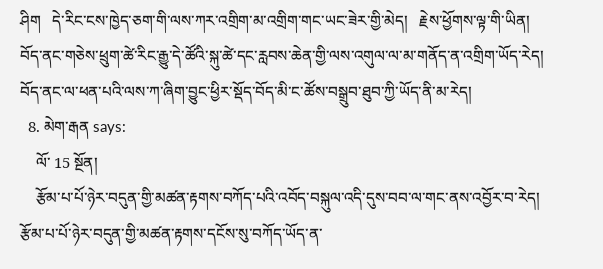ཤིག   དེ་རིང་ངས་ཁྱེད་ཅག་གི་ལས་ཀར་འགྲིག་མ་འགྲིག་གང་ཡང་ཟེར་གྱི་མེད།   རྗེས་ཕྱོགས་ལྟ་གི་ཡིན།   བོད་ནང་གཅེས་ཕྲུག་ཚེ་རིང་རྒྱུ་དེ་ཚོའི་སྐུ་ཚེ་དང་རླབས་ཆེན་གྱི་ལས་འགུལ་ལ་མ་གནོད་ན་འགྲིག་ཡོད་རེད།   བོད་ནང་ལ་ཕན་པའི་ལས་ཀ་ཞིག་བྱུང་ཕྱིར་སྡོད་བོད་མི་ང་ཚོས་བསྒྲུབ་ཐུབ་ཀྱི་ཡོད་ནི་མ་རེད།
  8. མེག་རྒན says:
    ལོ་ 15 སྔོན།
    རྩོམ་པ་པོ་ཉེར་བདུན་གྱི་མཚན་རྟགས་བཀོད་པའི་འབོད་བསྐུལ་འདི་དུས་བབ་ལ་གང་ནས་འབྱོར་བ་རེད། རྩོམ་པ་པོ་ཉེར་བདུན་གྱི་མཚན་རྟགས་དངོས་སུ་བཀོད་ཡོད་ན་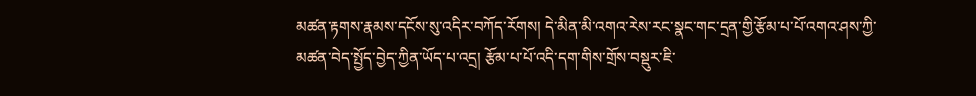མཚན་རྟགས་རྣམས་དངོས་སུ་འདིར་བཀོད་རོགས། དེ་མིན་མི་འགའ་རེས་རང་སྣང་གང་དྲན་གྱི་རྩོམ་པ་པོ་འགའ་ཤས་ཀྱི་མཚན་བེད་སྤྱོད་བྱེད་ཀྱིན་ཡོད་པ་འདྲ། རྩོམ་པ་པོ་འདི་དག་གིས་གྲོས་བསྡུར་ཇི་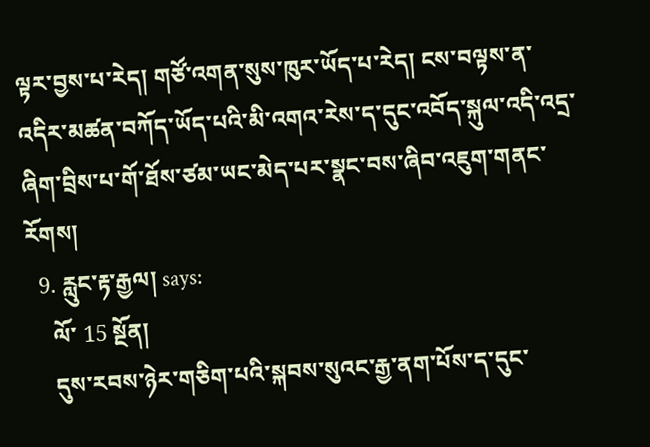ལྟར་བྱས་པ་རེད། གཙོ་འགན་སུས་ཁུར་ཡོད་པ་རེད། ངས་བལྟས་ན་འདིར་མཚན་བཀོད་ཡོད་པའི་མི་འགའ་རེས་ད་དུང་འབོད་སྐུལ་འདི་འདྲ་ཞིག་བྲིས་པ་གོ་ཐོས་ཙམ་ཡང་མེད་པར་སྣང་བས་ཞིབ་འཇུག་གནང་རོགས།
  9. རླུང་རྟ་རྒྱལ། says:
    ལོ་ 15 སྔོན།
    དུས་རབས་ཉེར་གཅིག་པའི་སྐབས་སུའང་རྒྱ་ནག་པོས་ད་དུང་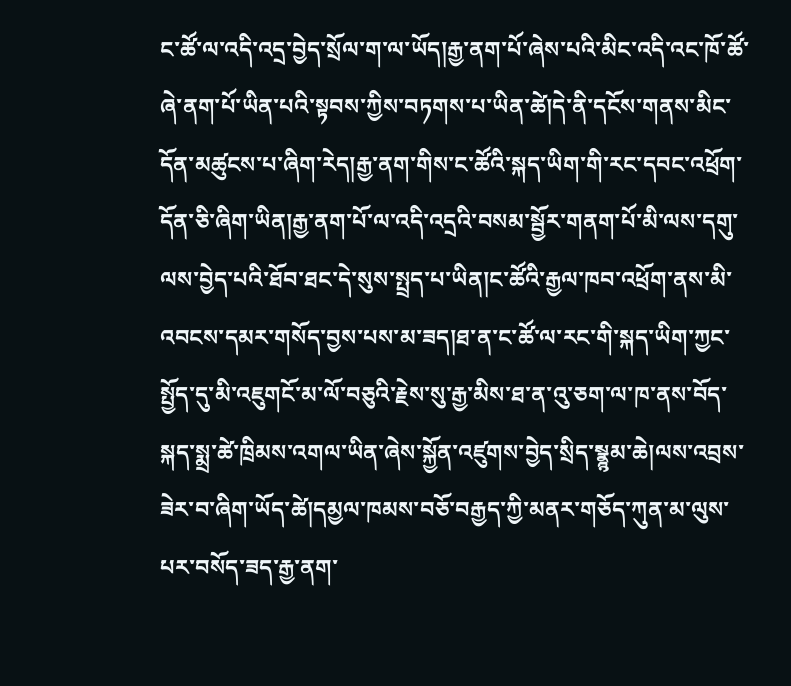ང་ཚོ་ལ་འདི་འདྲ་བྱེད་སྲོལ་ག་ལ་ཡོད།རྒྱ་ནག་པོ་ཞེས་པའི་མིང་འདི་འང་ཁོ་ཚོ་ཞེ་ནག་པོ་ཡིན་པའི་སྟབས་ཀྱིས་བཏགས་པ་ཡིན་ཚེ།དེ་ནི་དངོས་གནས་མིང་དོན་མཚུངས་པ་ཞིག་རེད།རྒྱ་ནག་གིས་ང་ཚོའི་སྐད་ཡིག་གི་རང་དབང་འཕྲོག་དོན་ཅི་ཞིག་ཡིན།རྒྱ་ནག་པོ་ལ་འདི་འདྲའི་བསམ་སྦྱོར་གནག་པོ་མི་ལས་དགུ་ལས་བྱེད་པའི་ཐོབ་ཐང་དེ་སུས་སྤྲད་པ་ཡིན།ང་ཚོའི་རྒྱལ་ཁབ་འཕྲོག་ནས་མི་འབངས་དམར་གསོད་བྱས་པས་མ་ཟད།ཐ་ན་ང་ཚོ་ལ་རང་གི་སྐད་ཡིག་ཀྱང་སྤྱོད་དུ་མི་འཇུགངོ་མ་ལོ་བཅུའི་རྗེས་སུ་རྒྱ་མིས་ཐ་ན་འུ་ཅག་ལ་ཁ་ནས་བོད་སྐད་སྨྲ་ཚེ་ཁྲིམས་འགལ་ཡིན་ཞེས་སྐྱོན་འཛུགས་བྱེད་སྲིད་སྣྙམ་ཆེ།ལས་འབྲས་ཟེར་བ་ཞིག་ཡོད་ཚེ།དམྱལ་ཁམས་བཅོ་བརྒྱད་ཀྱི་མནར་གཅོད་ཀུན་མ་ལུས་པར་བསོད་ཟད་རྒྱ་ནག་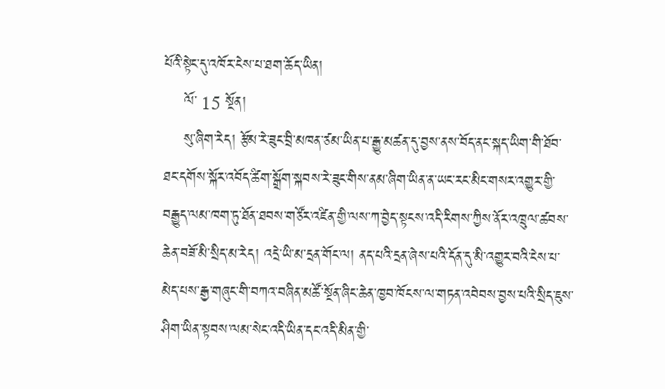པོའི་སྟེང་དུ་འཁོར་ངེས་པ་ཐག་ཆོད་ཡིན།
    ལོ་ 15 སྔོན།
    སུ་ཞིག་རེད། རྩོམ་རེ་ཟུང་བྲི་མཁན་ཙམ་ཡིན་པ་རྒྱུ་མཚན་དུ་བྱས་ནས་བོད་ནང་སྐད་ཡིག་གི་ཐོབ་ཐང་དགོས་སྐོར་འབོད་ཚིག་སྒྲོག་སྐབས་རེ་ཟུང་གིས་ནམ་ཞིག་ཡིན་ན་ཡང་རང་མིང་གསར་འགྱུར་གྱི་བརྒྱུད་ལམ་ཁག་ཏུ་ཐོན་ཐབས་གཙོར་འཛིན་གྱི་ལས་ཀ་བྱེད་སྟངས་འདི་རིགས་ཀྱིས་ནོར་འཁྲུལ་ཚབས་ཆེན་བཟོ་མི་སྲིད་མ་རེད། འདྲེ་ཡི་མ་དྲན་གོང་ལ། ནད་པའི་དྲན་ཞེས་པའི་དོན་དུ་མི་འགྱུར་བའི་ངེས་པ་མེད་པས་རྒྱ་གཞུང་གི་བཀའ་བཞིན་མཚོ་སྔོན་ཞིང་ཆེན་ཁྱབ་ཁོངས་ལ་གཏན་འབེབས་བྱས་པའི་སྲིད་ཇུས་ཤིག་ཡིན་སྟབས་ལམ་སེང་འདི་ཡིན་དང་འདི་མིན་གྱི་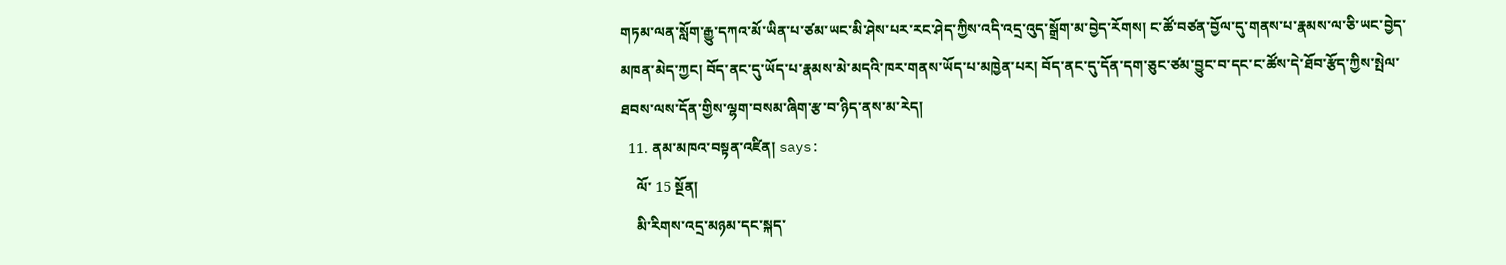གཏམ་ལན་སློག་རྒྱུ་དཀའ་མོ་ཡིན་པ་ཙམ་ཡང་མི་ཤེས་པར་རང་ཤེད་ཀྱིས་འདི་འདྲ་འུད་སྒྲོག་མ་བྱེད་རོགས། ང་ཚོ་བཙན་བྱོལ་དུ་གནས་པ་རྣམས་ལ་ཅི་ཡང་བྱེད་མཁན་མེད་ཀྱང། བོད་ནང་དུ་ཡོད་པ་རྣམས་མེ་མདའི་ཁར་གནས་ཡོད་པ་མཁྱེན་པར། བོད་ནང་དུ་དོན་དག་ཅུང་ཙམ་བྱུང་བ་དང་ང་ཚོས་དེ་ཐོབ་རྩོད་ཀྱིས་སྤེལ་ཐབས་ལས་དོན་གྱིས་ལྷག་བསམ་ཞིག་རྩ་བ་ཉིད་ནས་མ་རེད།
  11. ནམ་མཁའ་བསྟན་འཛིན། says:
    ལོ་ 15 སྔོན།
    མི་རིགས་འདྲ་མཉམ་དང་སྐད་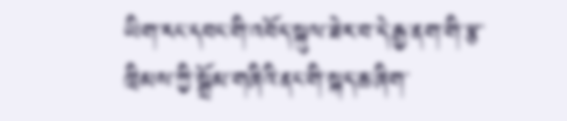ཡིག་རང་དབང་གི་འབོད་སྐུལ་ཟེར་བ་དེ་རྒྱ་ནག་གི་རྩ་ཁྲིམས་ཀྱི་སྒྲོམ་གཞིའི་ནང་གི་སྐད་ཆ་ཞིག་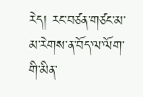རེད། རང་བཙན་གཙང་མ་མ་རེགས་ན་བོད་ལ་ལོག་གི་མིན་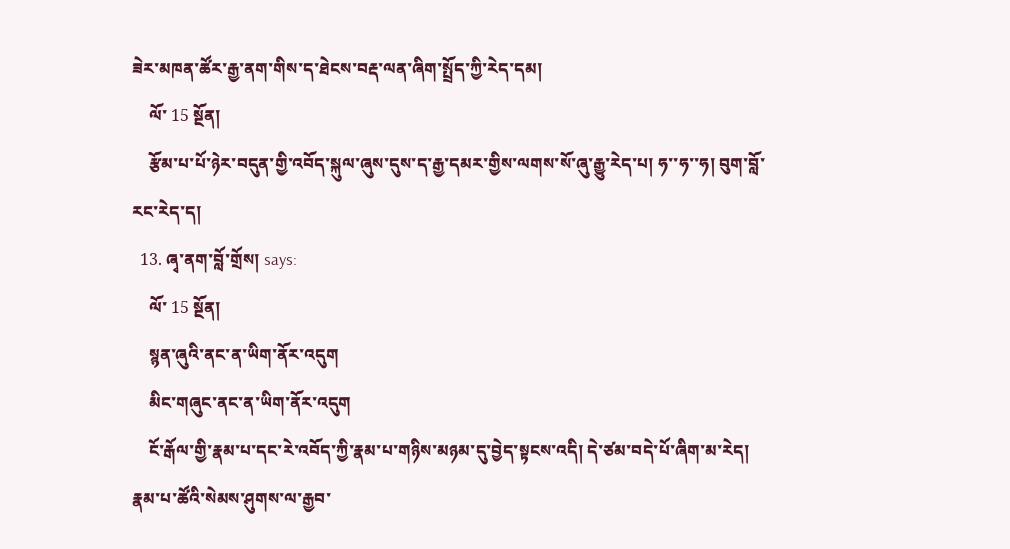ཟེར་མཁན་ཚོར་རྒྱ་ནག་གིས་ད་ཐེངས་བརྡ་ལན་ཞིག་སྤྲོད་ཀྱི་རེད་དམ།
    ལོ་ 15 སྔོན།
    རྩོམ་པ་པོ་ཉེར་བདུན་གྱི་འབོད་སྐུལ་ཞུས་དུས་ད་རྒྱ་དམར་གྱིས་ལགས་སོ་ཞུ་རྒྱུ་རེད་པ། ཧ་་ཧ་་ཧ། བུག་བློ་རང་རེད་ད།
  13. ཞྭ་ནག་བློ་གྲོས། says:
    ལོ་ 15 སྔོན།
    སྙན་ཞུའི་ནང་ན་ཡིག་ནོར་འདུག
    མིང་གཞུང་ནང་ན་ཡིག་ནོར་འདུག
    ངོ་རྒོལ་གྱི་རྣམ་པ་དང་རེ་འབོད་ཀྱི་རྣམ་པ་གཉིས་མཉམ་དུ་བྱེད་སྟངས་འདི། དེ་ཙམ་བདེ་པོ་ཞིག་མ་རེད། རྣམ་པ་ཚོའི་སེམས་ཤུགས་ལ་རྒྱབ་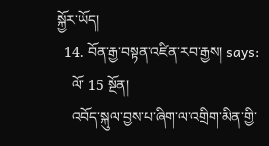སྐྱོར་ཡོད།
  14. བོན་རྒྱ་བསྟན་འཛིན་རབ་རྒྱས། says:
    ལོ་ 15 སྔོན།
    འབོད་སྐུལ་བྱས་པ་ཞིག་ལ་འགྲིག་མིན་གྱི་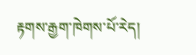རྟགས་རྒྱག་ཁེགས་པོ་རེད།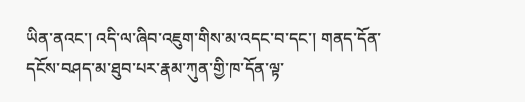ཡིན་ནའང་། འདི་ལ་ཞིབ་འཇུག་གིས་མ་འདང་བ་དང་། གནད་དོན་དངོས་བཤད་མ་ཐུབ་པར་རྣམ་ཀུན་གྱི་ཁ་དོན་ལྟ་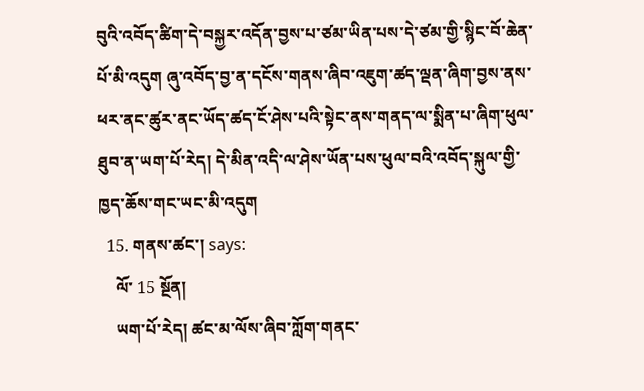བུའི་འབོད་ཚིག་དེ་བསྐྱར་འདོན་བྱས་པ་ཙམ་ཡིན་པས་དེ་ཙམ་གྱི་སྙིང་བོ་ཆེན་པོ་མི་འདུག ཞུ་འབོད་བྱ་ན་དངོས་གནས་ཞིབ་འཇུག་ཚད་ལྡན་ཞིག་བྱས་ནས་ཕར་ནང་ཚུར་ནང་ཡོད་ཚད་ངོ་ཤེས་པའི་སྟེང་ནས་གནད་ལ་སྨིན་པ་ཞིག་ཕུལ་ཐུབ་ན་ཡག་པོ་རེད། དེ་མིན་འདི་ལ་ཤེས་ཡོན་པས་ཕུལ་བའི་འབོད་སྐུལ་གྱི་ཁྱད་ཆོས་གང་ཡང་མི་འདུག
  15. གནས་ཚང་། says:
    ལོ་ 15 སྔོན།
    ཡག་པོ་རེད། ཚང་མ་ལོས་ཞིབ་ཀློག་གནང་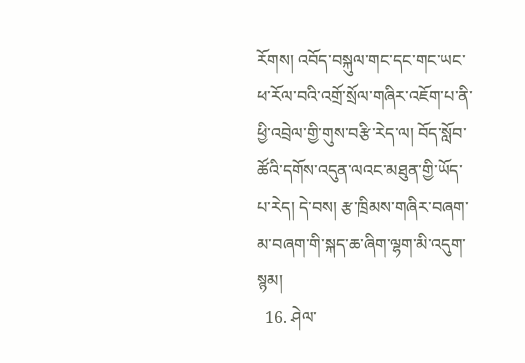རོགས། འབོད་བསྐུལ་གང་དང་གང་ཡང་ཕ་རོལ་བའི་འགྲོ་སྲོལ་གཞིར་འཇོག་པ་ནི་ཕྱི་འབྲེལ་གྱི་གུས་བརྩི་རེད་ལ། བོད་སློབ་ཚོའི་དགོས་འདུན་ལའང་མཐུན་གྱི་ཡོད་པ་རེད། དེ་བས། རྩ་ཁྲིམས་གཞིར་བཞག་མ་བཞག་གི་སྐད་ཆ་ཞིག་ལྷག་མི་འདུག་སྙམ།
  16. ཤེལ་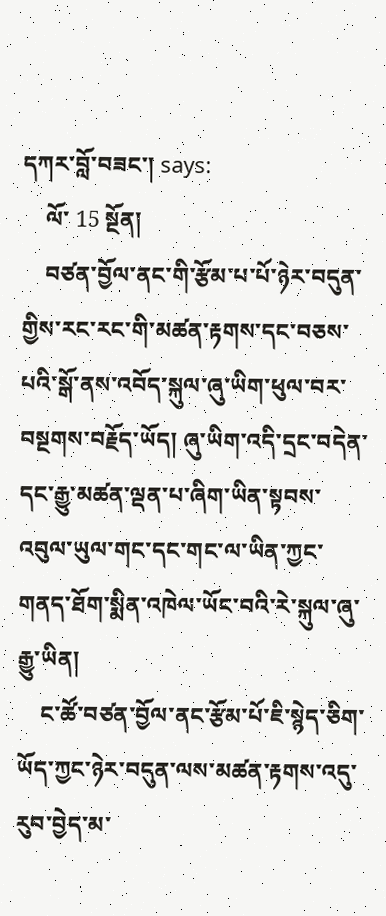དཀར་བློ་བཟང་། says:
    ལོ་ 15 སྔོན།
    བཙན་བྱོལ་ནང་གི་རྩོམ་པ་པོ་ཉེར་བདུན་གྱིས་རང་རང་གི་མཚན་རྟགས་དང་བཅས་པའི་སྒོ་ནས་འབོད་སྐུལ་ཞུ་ཡིག་ཕུལ་བར་བསྔགས་བརྗོད་ཡོད། ཞུ་ཡིག་འདི་དྲང་བདེན་དང་རྒྱུ་མཚན་ལྡན་པ་ཞིག་ཡིན་སྟབས་འབུལ་ཡུལ་གང་དང་གང་ལ་ཡིན་ཀྱང་གནད་ཐོག་སྨིན་འཁེལ་ཡོང་བའི་རེ་སྐུལ་ཞུ་རྒྱུ་ཡིན།
    ང་ཚོ་བཙན་བྱོལ་ནང་རྩོམ་པོ་ཇི་སྙེད་ཅིག་ཡོད་ཀྱང་ཉེར་བདུན་ལས་མཚན་རྟགས་འདུ་རུབ་བྱེད་མ་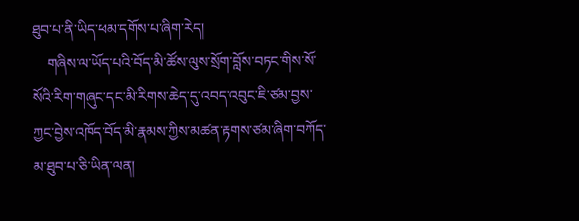ཐུབ་པ་ནི་ཡིད་ཕམ་དགོས་པ་ཞིག་རེད།
    གཞིས་ལ་ཡོད་པའི་བོད་མི་ཚོས་ལུས་སྲོག་བློས་བཏང་གིས་སོ་སོའི་རིག་གཞུང་དང་མི་རིགས་ཆེད་དུ་འབད་འབུང་ཇི་ཙམ་བྱས་ཀྱང་བྱེས་འཁོད་བོད་མི་རྣམས་ཀྱིས་མཚན་རྟགས་ཙམ་ཞིག་བཀོད་མ་ཐུབ་པ་ཅི་ཡིན་ལན།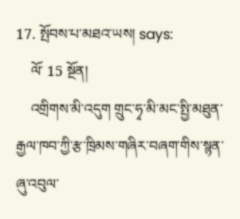17. སྤོབས་པ་མཐའ་ཡས། says:
    ལོ་ 15 སྔོན།
    འགྲིགས་མི་འདུག གྲུང་ཧྭ་མི་མང་སྤྱི་མཐུན་རྒྱལ་ཁབ་ཀྱི་རྩ་ཁྲིམས་གཞིར་བཞག་གིས་སྙན་ཞུ་འབུལ་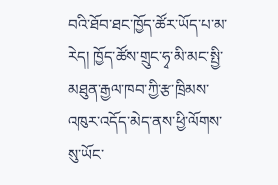བའི་ཐོབ་ཐང་ཁྱོད་ཚོར་ཡོད་པ་མ་རེད། ཁྱོད་ཚོས་གྲུང་ཧྭ་མི་མང་སྤྱི་མཐུན་རྒྱལ་ཁབ་ཀྱི་རྩ་ཁྲིམས་འཁུར་འདོད་མེད་ནས་ཕྱི་ལོགས་སུ་ཡོང་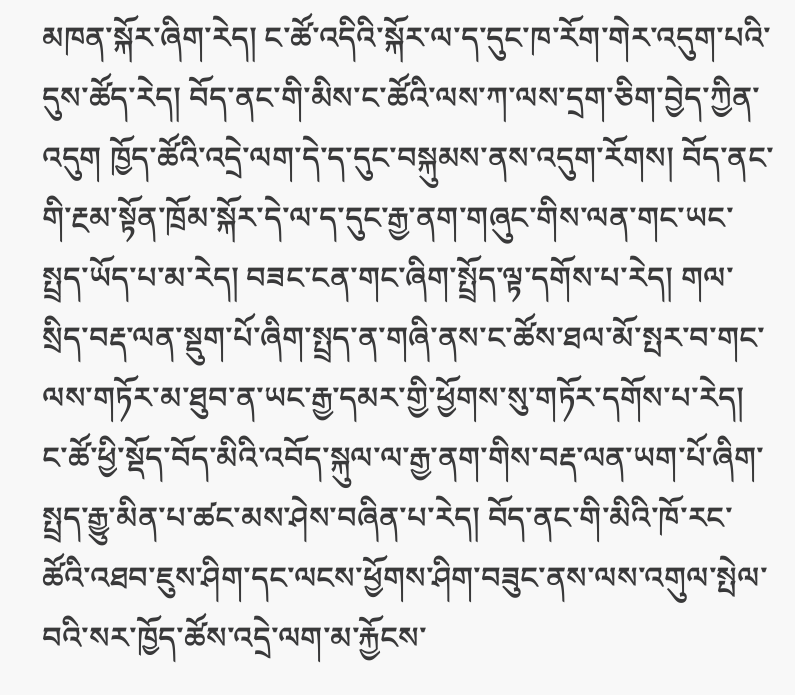མཁན་སྐོར་ཞིག་རེད། ང་ཚོ་འདིའི་སྐོར་ལ་ད་དུང་ཁ་རོག་གེར་འདུག་པའི་དུས་ཚོད་རེད། བོད་ནང་གི་མིས་ང་ཚོའི་ལས་ཀ་ལས་དྲག་ཅིག་བྱེད་ཀྱིན་འདུག ཁྱོད་ཚོའི་འདྲེ་ལག་དེ་ད་དུང་བསྐུམས་ནས་འདུག་རོགས། བོད་ནང་གི་རྔམ་སྟོན་ཁྲོམ་སྐོར་དེ་ལ་ད་དུང་རྒྱ་ནག་གཞུང་གིས་ལན་གང་ཡང་སྤྲད་ཡོད་པ་མ་རེད། བཟང་ངན་གང་ཞིག་སྤྲོད་ལྟ་དགོས་པ་རེད། གལ་སྲིད་བརྡ་ལན་སྡུག་པོ་ཞིག་སྤྲད་ན་གཞི་ནས་ང་ཚོས་ཐལ་མོ་སྤར་བ་གང་ལས་གཏོར་མ་ཐུབ་ན་ཡང་རྒྱ་དམར་གྱི་ཕྱོགས་སུ་གཏོར་དགོས་པ་རེད། ང་ཚོ་ཕྱི་སྡོད་བོད་མིའི་འབོད་སྐུལ་ལ་རྒྱ་ནག་གིས་བརྡ་ལན་ཡག་པོ་ཞིག་སྤྲད་རྒྱུ་མིན་པ་ཚང་མས་ཤེས་བཞིན་པ་རེད། བོད་ནང་གི་མིའི་ཁོ་རང་ཚོའི་འཐབ་ཇུས་ཤིག་དང་ལངས་ཕྱོགས་ཤིག་བཟུང་ནས་ལས་འགུལ་སྤེལ་བའི་སར་ཁྱོད་ཚོས་འདྲེ་ལག་མ་རྐྱོངས་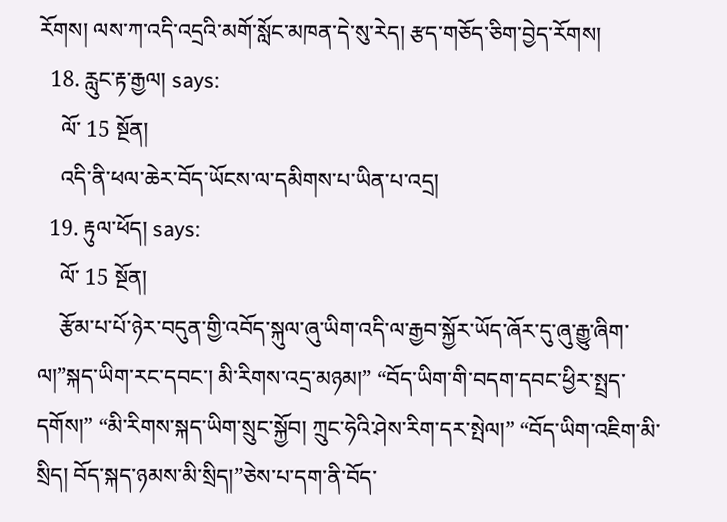རོགས། ལས་ཀ་འདི་འདྲའི་མགོ་སློང་མཁན་དེ་སུ་རེད། རྩད་གཅོད་ཅིག་བྱེད་རོགས།
  18. རླུང་རྟ་རྒྱལ། says:
    ལོ་ 15 སྔོན།
    འདི་ནི་ཕལ་ཆེར་བོད་ཡོངས་ལ་དམིགས་པ་ཡིན་པ་འདྲ།
  19. རྟུལ་ཕོད། says:
    ལོ་ 15 སྔོན།
    རྩོམ་པ་པོ་ཉེར་བདུན་གྱི་འབོད་སྐུལ་ཞུ་ཡིག་འདི་ལ་རྒྱབ་སྐྱོར་ཡོད་ཞོར་དུ་ཞུ་རྒྱུ་ཞིག་ལ།”སྐད་ཡིག་རང་དབང་། མི་རིགས་འདྲ་མཉམ།” “བོད་ཡིག་གི་བདག་དབང་ཕྱིར་སྤྲད་དགོས།” “མི་རིགས་སྐད་ཡིག་སྲུང་སྐྱོབ། ཀྲུང་ཧེའི་ཤེས་རིག་དར་སྤེལ།” “བོད་ཡིག་འཇིག་མི་སྲིད། བོད་སྐད་ཉམས་མི་སྲིད།”ཅེས་པ་དག་ནི་བོད་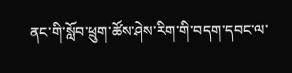ནང་གི་སློབ་ཕྲུག་ཚོས་ཤེས་རིག་གི་བདག་དབང་ལ་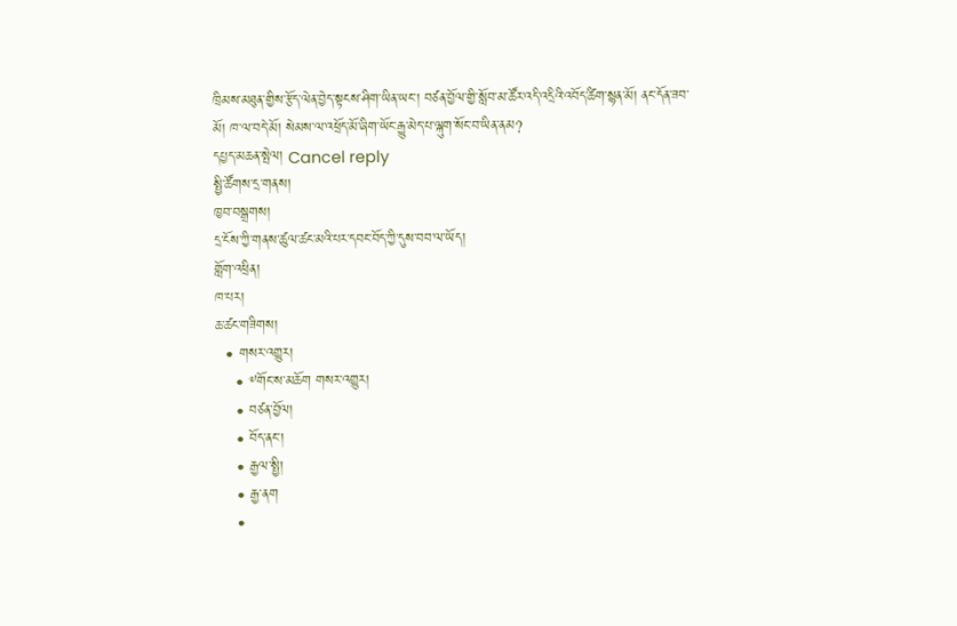ཁྲིམས་མཐུན་གྱིས་རྩོད་ལེན་བྱེད་སྟངས་ཤིག་ཡིན་ཡང་། བཙན་བྱོལ་གྱི་སློབ་མ་ཚོར་འདི་འདྲིའི་འབོད་ཚིག་སྙན་མོ། ནང་དོན་ཟབ་མོ། ཁ་ལ་བདེ་མོ། སེམས་ལ་འཕྲོད་མོ་ཞིག་ཡོང་རྒྱུ་མེད་པ་ལྐུག་སོང་བ་ཡིན་ནམ?
དཔྱད་མཆན་སྤེལ། Cancel reply
སྤྱི་ཚོགས་དྲ་གནས།
ཁྱབ་བསྒྲགས།
དྲ་ངོས་ཀྱི་གནས་ཚུལ་ཚང་མའི་པར་དབང་བོད་ཀྱི་དུས་བབ་ལ་ཡོད།
གློག་འཕྲིན།
ཁ་པར།
ཆ་ཚང་གཟིགས།
  • གསར་འགྱུར།
    • ༸གོང་ས་མཆོག གསར་འགྱུར།
    • བཙན་བྱོལ།
    • བོད་ནང་།
    • རྒྱལ་སྤྱི།
    • རྒྱ་ནག
    •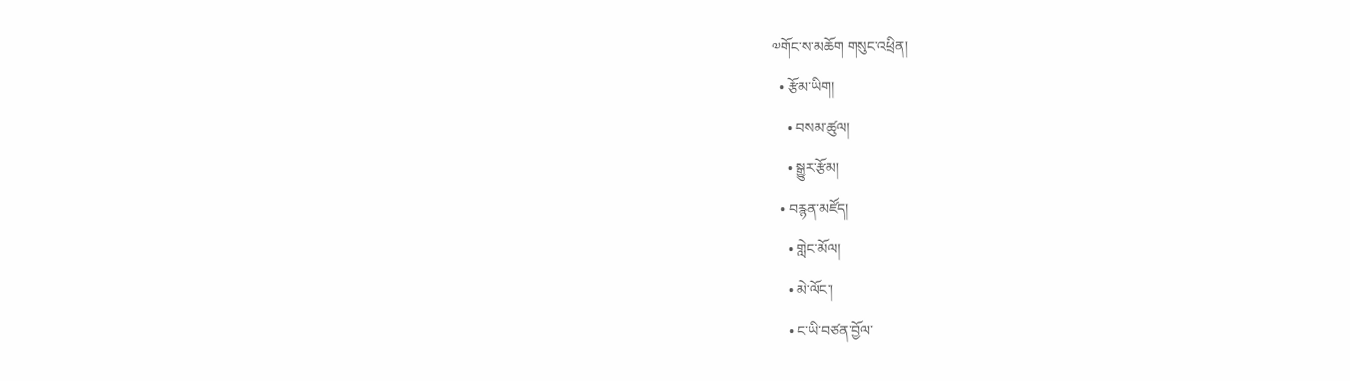༧གོང་ས་མཆོག གསུང་འཕྲིན།
  • རྩོམ་ཡིག།
    • བསམ་ཚུལ།
    • སྒྱུར་རྩོམ།
  • བརྙན་མཛོད།
    • གླེང་མོལ།
    • མེ་ལོང་།
    • ང་ཡི་བཙན་བྱོལ་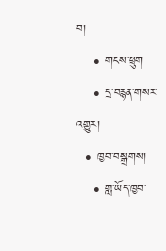བ།
    • གངས་ཕྲུག
    • དྲ་བརྙན་གསར་འགྱུར།
  • ཁྱབ་བསྒྲགས།
    • གླ་ཡོད་ཁྱབ་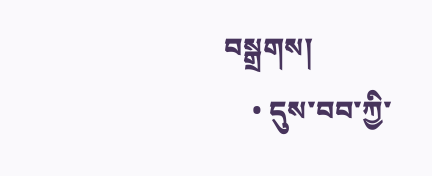བསྒྲགས།
    • དུས་བབ་ཀྱི་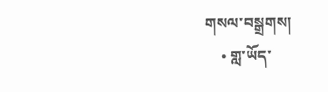གསལ་བསྒྲགས།
    • གླ་ཡོད་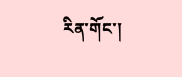རིན་གོང་།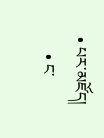• པར་མཛོད།
    • ང་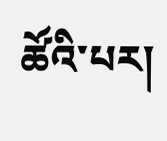ཚོའི་པར།